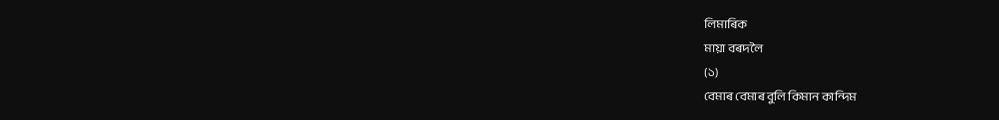লিমাৰিক
মায়া বৰদলৈ
(১)
বেমাৰ বেমাৰ বুলি কিমান কান্দিম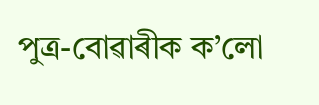পুত্ৰ-বোৱাৰীক ক’লো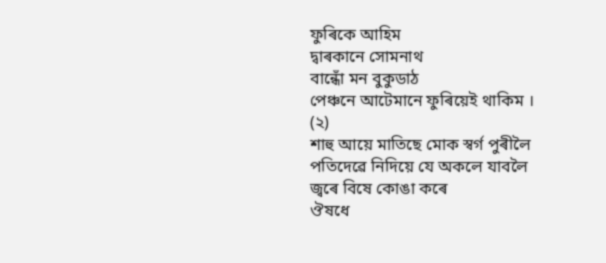ফুৰিকে আহিম
দ্বাৰকানে সোমনাথ
বান্ধোঁ মন বুকুডাঠ
পেঞ্চনে আটেমানে ফুৰিয়েই থাকিম ।
(২)
শাহু আয়ে মাতিছে মোক স্বৰ্গ পুৰীলৈ
পতিদেৱে নিদিয়ে যে অকলে যাবলৈ
জ্বৰে বিষে কোঙা কৰে
ঔষধে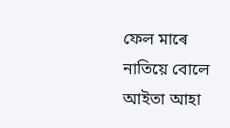ফেল মাৰে
নাতিয়ে বোলে আইতা আহা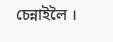চেন্নাইলৈ ।